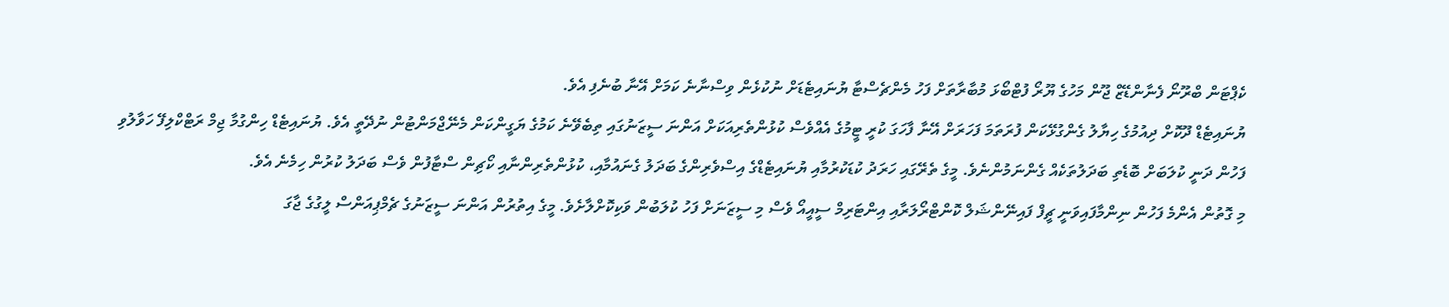ކެޕްޓަން ބްރޫނޯ ފެނާންޑޭޒް ޖޫން މަހުގެ ޔޫރޯ ފުޓްބޯޅަ މުބާރާތަށް ފަހު މެންޗެސްޓާ ޔުނައިޓެޑަށް ނުކުޅެން ވިސްނާނެ ކަމަށް އޭނާ ބުނެފި އެވެ.
ޔުނައިޓެޑް ދޫކޮށް ދިއުމުގެ ހިޔާލު ގެންގުޅޭކަން ފުރަތަމަ ފަހަރަށް އޭނާ ފާހަގަ ކުރީ ޓީމުގެ އެއްވެސް ކުޅުންތެރިއަކަށް އަންނަ ސީޒަނުގައި ތިބެވޭނެ ކަމުގެ ޔަގީންކަން މެނޭޖްމަންޓުން ނުދޭތީ އެވެ. ޔުނައިޓެޑް ހިންގުމާ ޖިމް ރަޓްކްލިފޭ ހަވާލުވި ފަހުން ދަނީ ކުލަބަށް ބޮޑެތި ބަދަލުތަކެއް ގެންނަމުންނެވެ. މީގެ ތެރޭގައި ހަރަދު ކުޑަކުރުމާއި ޔުނައިޓެޑްގެ އިސްވެރިންގެ ބަދަލު ގެނައުމާއި، ކުޅުންތެރިންނާއި ކޯޗިން ސްޓާފުން ވެސް ބަދަލު ކުރުން ހިމެނެ އެވެ.
މި ގޮތުން އެންމެ ފަހުން ނިންމާފައިވަނީ ޗީފް ފައިނޭންޝަލް ކޮންޓްރޯލަރާއި އިންޓަރިމް ސީއީއޯ ވެސް މި ސީޒަނަށް ފަހު ކުލަބުން ވަކިކޮށްލާށެވެ. މީގެ އިތުރުން އަންނަ ސީޒަނުގެ ޗެމްޕިއަންސް ލީގުގެ ޖާގަ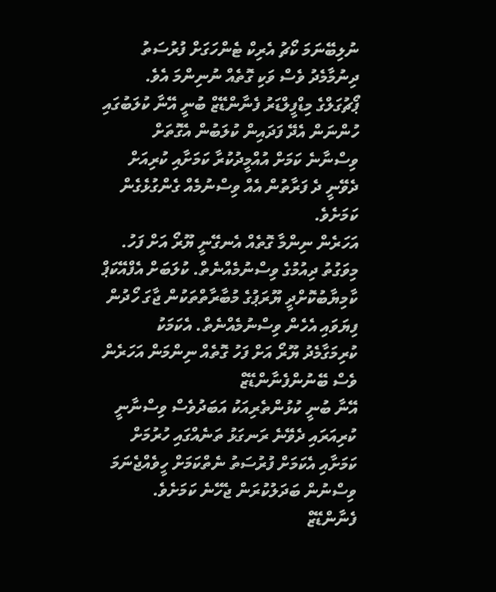ނުލިބޭނަމަ ކޯޗު އެރިކް ޓެންހަގަށް ފުރުސަތު ދިނުމާމެދު ވެސް ވަކި ގޮތެއް ނުނިންމަ އެވެ.
ޕޯޗުގަލްގެ މިޑްފީލްޑަރު ފެނާންޑޭޒް ބުނީ އޭނާ ކުލަބުގައި ހުންނަން އެދޭ ފަދައިން ކުލަބުން އެގޮތަށް ވިސްނާނެ ކަމަށް އުއްމީދުކުރާ ކަމަށާއި ކުރިއަށް ދެވޭނީ ދެ ފަރާތުން އެއް ވިސްނުމެއް ގެންގުޅެގެން ކަމަށެވެ.
އަހަރެން ނިންމާ ގޮތެއް އެނގޭނީ ޔޫރޯ އަށް ފަހު. މިވަގުތު ދިއުމުގެ ވިސްނުމެއްނެތް. ކުލަބަށް އެފްއޭކަޕް ކާމިޔާބުކޮށްދީ ޔޫރަޕުގެ މުބާރާތްތަކުން ޖާގަ ހޯދުން ފިޔަވައި އެހެން ވިސްނުމެއްނެތް. އެކަމަކު ކުރިމަގާމެދު ޔޫރޯ އަށް ފަހު ގޮތެއް ނިންމަން އަހަރެން ވެސް ބޭނުންފެނާންޑޭޒް
އޭނާ ބުނީ ކުޅުންތެރިއަކު އަބަދުވެސް ވިސްނާނީ ކުރިއަރައި ދެވޭނެ ރަނގަޅު ތަނެއްގައި ހުރުމަށް ކަމަށާއި އެކަމަށް ފުރުސަތު ނެތްކަމަށް ހީވެއްޖެނަމަ ވިސްނުން ބަދަލުކުރަން ޖެހޭނެ ކަމަށެވެ.
ފެނާންޑޭޒް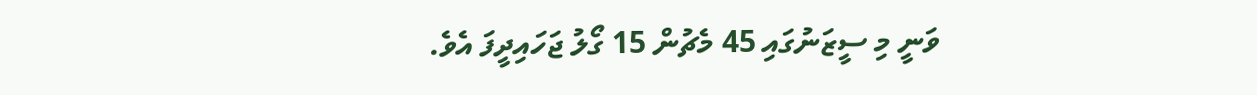ވަނީ މި ސީޒަނުގައި 45 މެޗުން 15 ގޯލު ޖަހައިދީފަ އެވެ.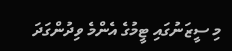މި ސީޒަނުގައި ޓީމުގެ އެންމެ ވިދުންގަދަ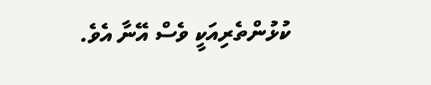ކުޅުންތެރިއަކީ ވެސް އޭނާ އެވެ.